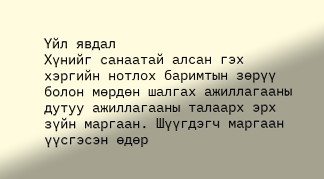Үйл явдал
Хүнийг санаатай алсан гэх хэргийн нотлох баримтын зөрүү болон мөрдөн шалгах ажиллагааны дутуу ажиллагааны талаарх эрх зүйн маргаан. Шүүгдэгч маргаан үүсгэсэн өдөр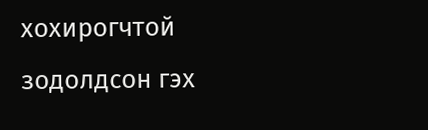хохирогчтой зодолдсон гэх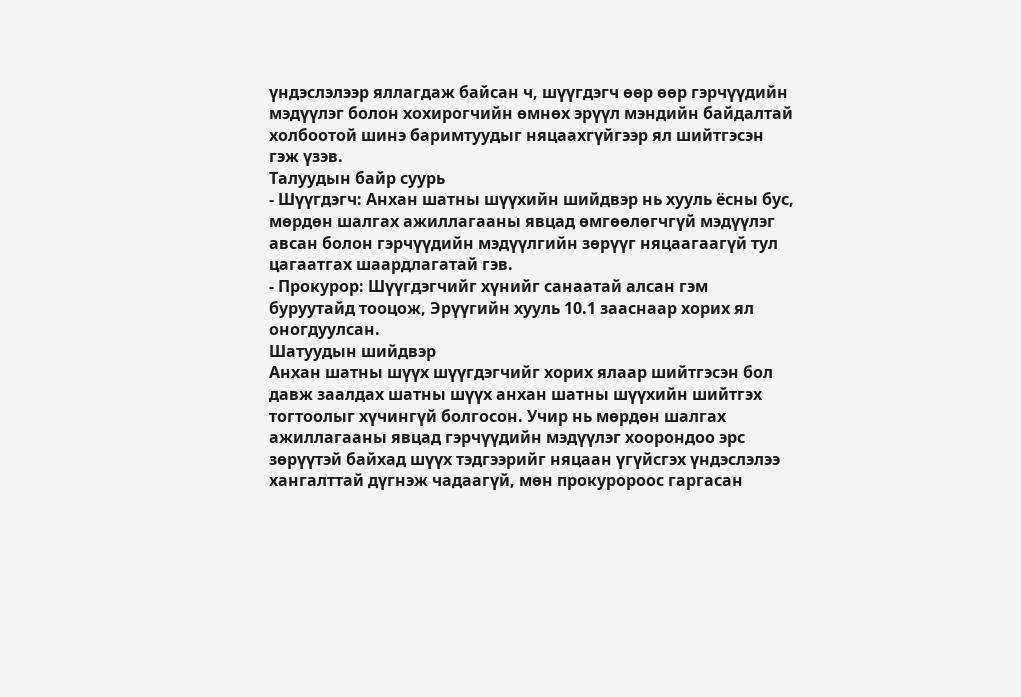үндэслэлээр яллагдаж байсан ч, шүүгдэгч өөр өөр гэрчүүдийн мэдүүлэг болон хохирогчийн өмнөх эрүүл мэндийн байдалтай холбоотой шинэ баримтуудыг няцаахгүйгээр ял шийтгэсэн гэж үзэв.
Талуудын байр суурь
- Шүүгдэгч: Анхан шатны шүүхийн шийдвэр нь хууль ёсны бус, мөрдөн шалгах ажиллагааны явцад өмгөөлөгчгүй мэдүүлэг авсан болон гэрчүүдийн мэдүүлгийн зөрүүг няцаагаагүй тул цагаатгах шаардлагатай гэв.
- Прокурор: Шүүгдэгчийг хүнийг санаатай алсан гэм буруутайд тооцож, Эрүүгийн хууль 10.1 зааснаар хорих ял оногдуулсан.
Шатуудын шийдвэр
Анхан шатны шүүх шүүгдэгчийг хорих ялаар шийтгэсэн бол давж заалдах шатны шүүх анхан шатны шүүхийн шийтгэх тогтоолыг хүчингүй болгосон. Учир нь мөрдөн шалгах ажиллагааны явцад гэрчүүдийн мэдүүлэг хоорондоо эрс зөрүүтэй байхад шүүх тэдгээрийг няцаан үгүйсгэх үндэслэлээ хангалттай дүгнэж чадаагүй, мөн прокуророос гаргасан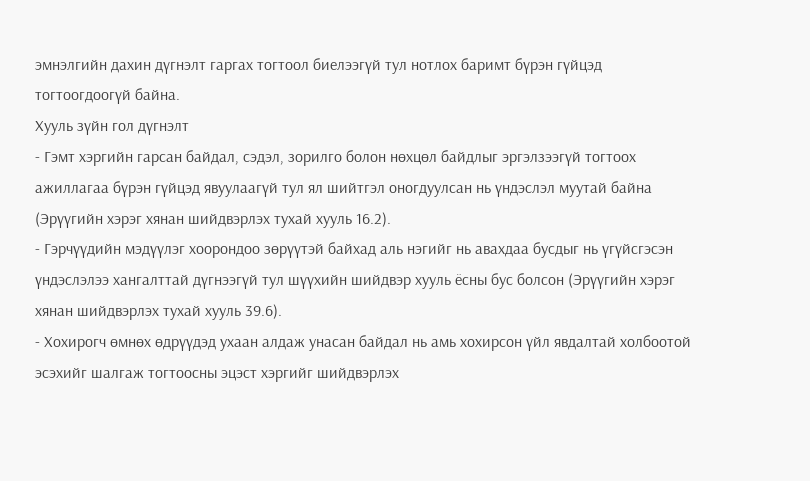эмнэлгийн дахин дүгнэлт гаргах тогтоол биелээгүй тул нотлох баримт бүрэн гүйцэд тогтоогдоогүй байна.
Хууль зүйн гол дүгнэлт
- Гэмт хэргийн гарсан байдал, сэдэл, зорилго болон нөхцөл байдлыг эргэлзээгүй тогтоох ажиллагаа бүрэн гүйцэд явуулаагүй тул ял шийтгэл оногдуулсан нь үндэслэл муутай байна (Эрүүгийн хэрэг хянан шийдвэрлэх тухай хууль 16.2).
- Гэрчүүдийн мэдүүлэг хоорондоо зөрүүтэй байхад аль нэгийг нь авахдаа бусдыг нь үгүйсгэсэн үндэслэлээ хангалттай дүгнээгүй тул шүүхийн шийдвэр хууль ёсны бус болсон (Эрүүгийн хэрэг хянан шийдвэрлэх тухай хууль 39.6).
- Хохирогч өмнөх өдрүүдэд ухаан алдаж унасан байдал нь амь хохирсон үйл явдалтай холбоотой эсэхийг шалгаж тогтоосны эцэст хэргийг шийдвэрлэх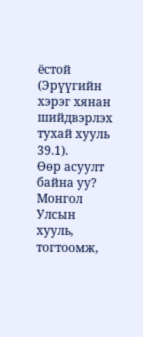ёстой (Эрүүгийн хэрэг хянан шийдвэрлэх тухай хууль 39.1).
Өөр асуулт байна уу?
Монгол Улсын хууль, тогтоомж,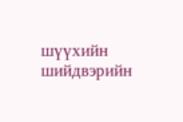шүүхийн шийдвэрийн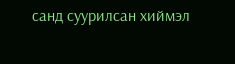санд суурилсан хиймэл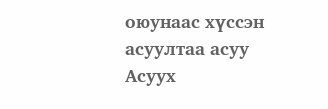оюунаас хүссэн асуултаа асуу
Асуух